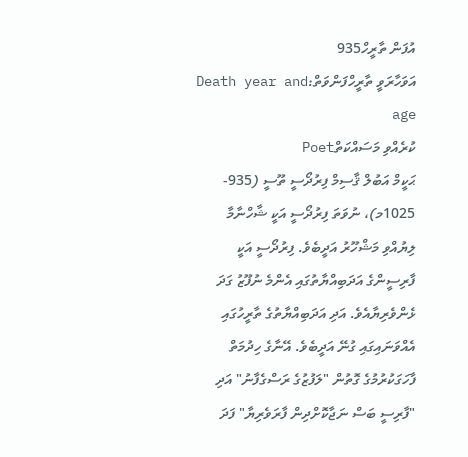އުފަން ތާރީހް935
އަވަހާރަވީ ތާރީހްފަންވަތް:Death year and age
ކުރެއްވި މަސައްކަތްPoet
ޙަކީމް އަބުލް ޤާސިމް ފިރުދޯސީ ތޫސީ (935- 1025މ)، ނުވަތަ ފިރުދޯސީ އަކީ ޝާހްނާމާ ލިޔުއްވި މަޝްހޫރު އަދީބެވެ. ފިރުދޯސީ އަކީ ފާރިސީންގެ އަދަބިއްޔާތުގައި އެންމެ ނުފޫޒު ގަދަ ޅެންވެރިޔާއެވެ. އަދި އަދަބިއްޔާތުގެ ތާރީހުގައި އެއްވަނައިގައި ގުނޭ އަދީބެވެ. އޭނާގެ ހިދުމަތް ފާހަގަކުރުމުގެ ގޮތުން "ލަފުޒުގެ ރަސްގެފާނު" އަދި "ފާރިސީ ބަސް ނަޖާކޮށްދިން ފާރަވެރިޔާ" ފަދަ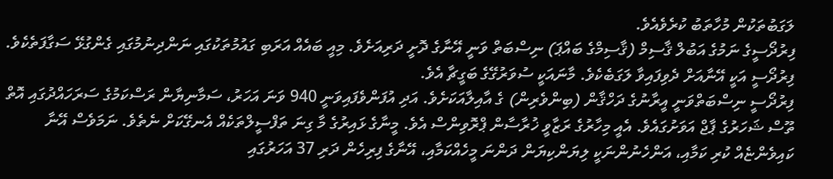ލަގަބުތަކުން މުހާތަބު ކުރެވެއެވެ.
ފިރުދޯސީގެ ނަމުގެ އަބުލް ޤާސިމް (ޤާސިމްގެ ބައްޕަ) ނިސްބަތް ވަނީ އޭނާގެ ދޮށީ ދަރިއަށެވެ. މިއީ ބައެއް އަރަބި ގައުމުތަކުގައި ނަންދިނުމުގައި ގެންގުޅޭ ސަގާފަތެކެވެ. ފިރުދޯސީ އަކީ އޭނާއަށް ދެވިފައިވާ ލަގަބެކެވެ. މާނައަކީ ސުވަރުގޭގެ ބަގީޗާ އެވެ.
ފިރުދޯސީ ނިސްބަތްވަނީ އީރާނުގެ ދަހްޤާން (ބިންވެރިން) ގެ އާއިލާއަކަށެވެ. އަދި އުފަންވެފައިވަނީ 940 ވަނަ އަހަރު، ސަމާނިޔާން ރަސްކަމުގެ ސަރަހައްދުގައި އޮތް ތޫސް ޝަހަރުގެ ޕާޖް އަވަށުގައެވެ. އެއީ މިހާރުގެ ރަޒާވީ ޚުރާސާން ޕްރޮވިންސް އެވެ. މީނާގެ ޅައިރުގެ މާ ގިނަ ތަފްސީލްތަކެއް އެނގޭކަށް ނެތެވެ. ނަމަވެސް އޭނާ ކައިވެންޏެއް ކުރި ކަމާއި، އަންހެނުންނަކީ ލިޔަންކިޔަން ދަންނަ މީހެއްކަމާއި، އޭނާގެ ފިރިހެން ދަރި 37 އަހަރުގައި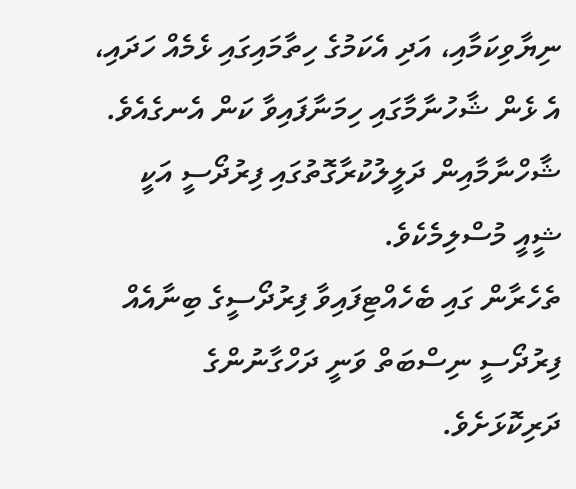ނިޔާވިކަމާއި، އަދި އެކަމުގެ ހިތާމައިގައި ޅެމެއް ހަދައި، އެ ޅެން ޝާހުނާމާގައި ހިމަނާފައިވާ ކަން އެނގެއެވެ.
ޝާހްނާމާއިން ދަލީލުކުރާގޮތުގައި ފިރުދޯސީ އަކީ ޝީއީ މުސްލިމެކެވެ.
ތެހެރާން ގައި ބެހެއްޓިފައިވާ ފިރުދޯސީގެ ބިނާއެއް
ފިރުދޯސީ ނިސްބަތް ވަނީ ދަހްގާނުންގެ ދަރިކޮޅަށެވެ.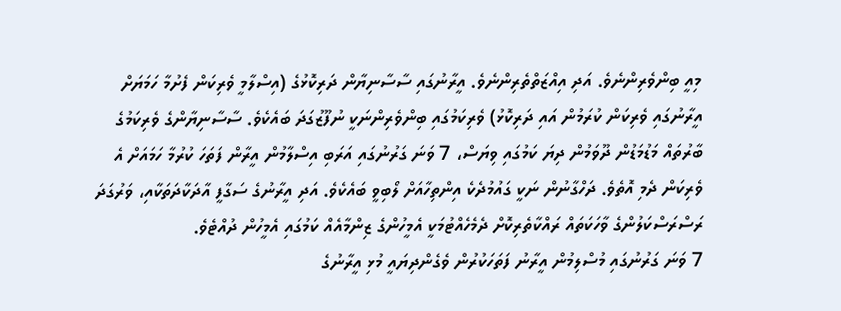މިއީ ބިންވެރިންނެވެ. އަދި އިއްޒަތްތެރިންނެވެ. އީރާނުގައި ސާސާނިޔާން ދަރިކޮޅުގެ (އިސްލާމީ ވެރިކަން ފެށުމާ ހަމަޔަށް އީރާނުގައި ވެރިކަން ކުރަމުން އައި ދަރިކޮޅު) ވެރިކަމުގައި ބިންވެރިންނަކީ ނުފޫޒުގަދަ ބައެކެވެ. ސާސާނިޔާންގެ ވެރިކަމުގެ ބާރުތައް މަޑުމަޑުން ދޫވަމުން ދިޔަ ކަމުގައި ވިޔަސް، 7 ވަނަ ގަރުނުގައި އަރަބި އިސްލާމުން އީރާން ފަތަހަ ކުރުމާ ހަމައަށް އެ ވެރިކަން ދެމި އޮތެވެ. ދަހްގާނުން ނަކީ ގައުމުދެކެ އިންތިހާއަށް ލޯބިވީ ބައެކެވެ. އަދި އީރާނުގެ ސަގާފީ އާދަކާދަތަކާއި، ވަރުގަދަ ރަސްރަސްކަލުންގެ ވާހަކަތައް ރައްކާތެރިކޮށް ދެމެހެއްޓުމަކީ އެމީހުންގެ ޒިންމާއެއް ކަމުގައި އެމީހުން ދުއްޓެވެ.
7 ވަނަ ގަރުނުގައި މުސްލިމުން އީރާނު ފަތަހަކުރުން ވެގެންދިޔައީ މުޅި އީރާނުގެ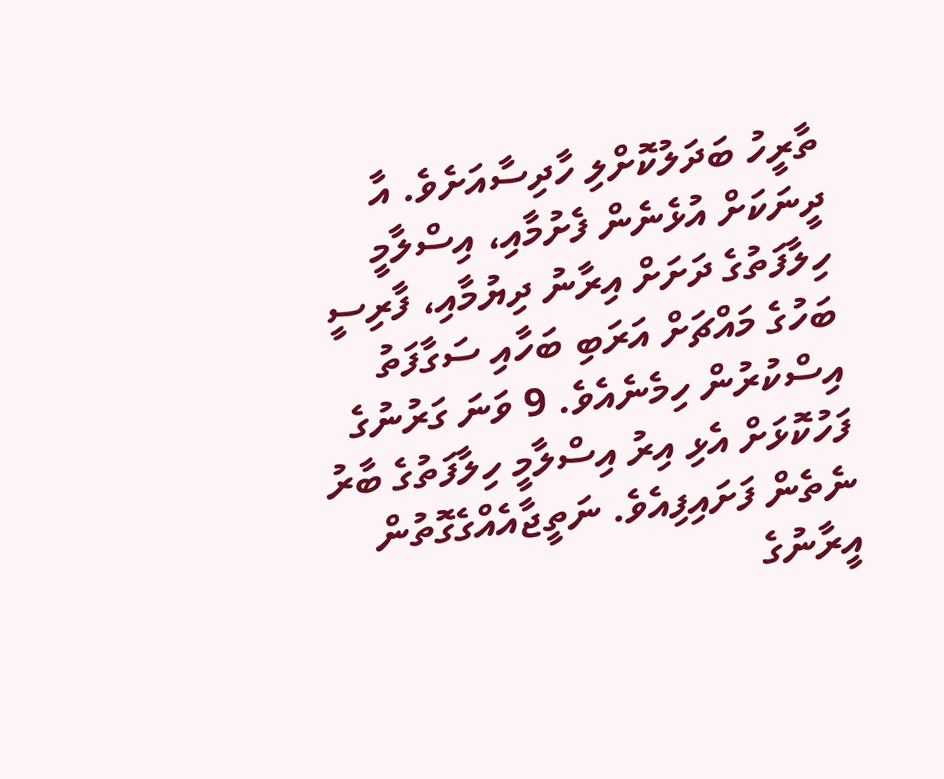ތާރީހު ބަދަލުކޮށްލި ހާދިސާއަށެވެ. އާ ދީނަކަށް އުޅެނެން ފެށުމާއި، އިސްލާމީ ހިލާފަތުގެ ދަށަށް އިރާނު ދިޔުމާއި، ފާރިސީ ބަހުގެ މައްޗަށް އަރަބި ބަހާއި ސަގާފަތު އިސްކުރުން ހިމެނެއެވެ. 9 ވަނަ ގަރުނުގެ ފަހުކޮޅަށް އެޅި އިރު އިސްލާމީ ހިލާފަތުގެ ބާރު ނެތެން ފަށައިފިއެވެ. ނަތީޖާއެއްގެގޮތުން އީރާނުގެ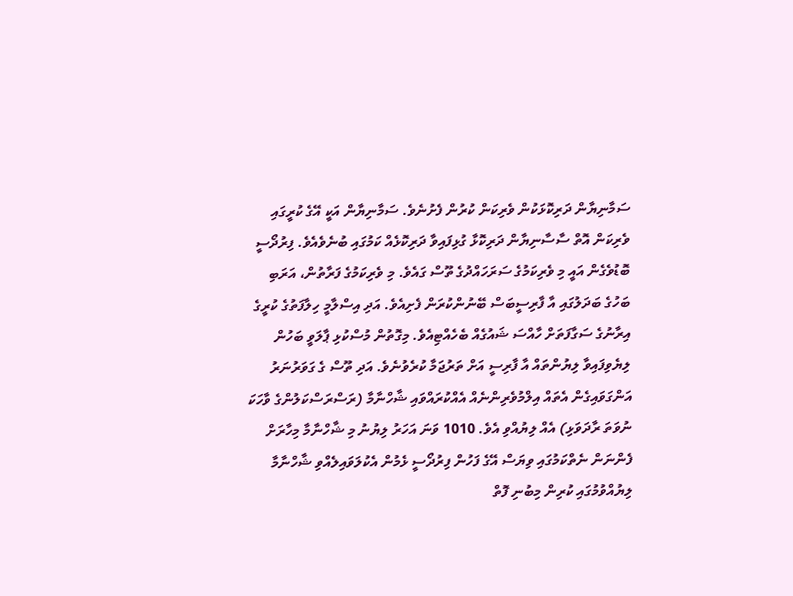ސަމާނިޔާން ދަރިކޮޅަކުން ވެރިކަން ކުރުން ފެށުނެވެ. ސަމާނިޔާން އަކީ އޭގެ ކުރީގައި ވެރިކަން އޮތް ސާސާނިޔާން ދަރިކޮޅާ ގުޅިފައިވާ ދަރިކޮޅެއް ކަމުގައި ބުނެވެއެވެ. ފިރުދޯސީ ބޮޑުވެގެން އައީ މި ވެރިކަމުގެ ސަރަހައްދުގެ ތޫސް ގައެވެ. މި ވެރިކަމުގެ ފަރާތުން، އަރަބި ބަހުގެ ބަދަލުގައި އާ ފާރިސީބަސް ބޭނުންކުރަން ފެށިއެވެ. އަދި އިސްލާމީ ހިލާފަތުގެ ކުރީގެ އިރާނުގެ ސަގާފަތަށް ހާއްސަ ޝައުގެއް ބެހެއްޓިއެވެ. މިގޮތުން މުސްކުޅި ޕާލަވީ ބަހުން ލިޔެވިފައިވާ ލިޔުންތައް އާ ފާރިސީ އަށް ތަރުޖަމާ ކުރެވުނެވެ. އަދި ތޫސް ގެ ގަވަރުނަރު އަންގަވައިގެން އެތައް އިލްމުވެރިންނެއް އެއްކުރައްވައި ޝާހްނާމާ (ރަސްރަސްކަލުންގެ ވާހަކަ ނުވަތަ ރާދަވަޅި) އެއް ލިޔުއްވި އެވެ. 1010 ވަނަ އަހަރު ލިޔުނު މި ޝާހްނާމާ މިހާރަށް ފެންނަން ނެތްކަމުގައި ވިޔަސް އޭގެ ފަހުން ފިރުދޯސީ ޅެމުން އެކުލަވައިލެއްވި ޝާހްނާމާ ލިޔުއްވުމުގައި ކުރިން މިބުނި ފޮތް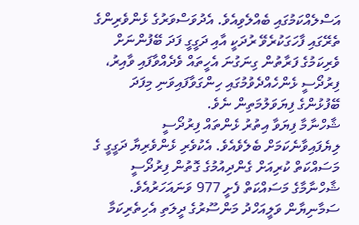އަސްލެއްކަމުގައި ބެއްލެވިއެވެ. އެދުވަސްވަރުގެ ޅެންވެރިންގެ ތެރޭގައި ފާހަގަކުރެވޭ ރުދަކީ އާއި ދަގީގީ ފަދަ ބޭފުންނަށް ވެރިކަމުގެ ފަރާތުން ގިނަގުނަ އެހީތައް ވެދެއްވާފައި ވާއިރު، ފިރުދޯސީ ޅެންހެއްދެވުމުގައި ހިންގަވާފައިވަނި މިފަދަ ބޭފުޅުންގެ ފިޔަވަލުމަތިން ނެވެ.
ޝާހްނާމާ ފިޔަވާ އިތުރު ޅެންތައް ފިރުދޯސީ ލިޔެފައިވާނެކަމަށް ބެލެވެއެވެ. އެކުވެރި ޅެންވެރިޔާ ދަގީގީ ގެ މަސައްކަތް ކުރިއަށް ގެންދިއުމުގެ ގޮތުން ފިރުދޯސީ ޝާހްނާމާގެ މަސައްކަތް ފެށީ 977 ވަނައަހަރުއެވެ. ސަމާނިޔާން ވަލީއަހްދު މަންސޫރުގެ ދީލަތި އެހިތެރިކަމާ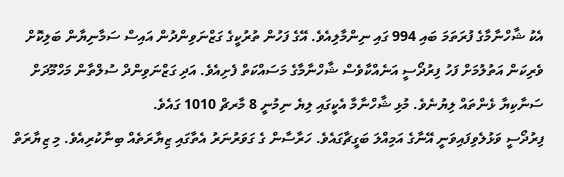އެކު ޝާހްނާމާގެ ފުރަތަމަ ބައި 994 ގައި ނިންމާލިއެވެ. އޭގެ ފަހުން ތުރުކީގެ ގަޒްނަވިންދުން އައިސް ސަމާނިޔާން ބަލިކޮށް ވެރިކަން އަތުލުމަށް ފަހު ފިރުދޯސީ އަނެއްކާވެސް ޝާހްނާމާގެ މަސައްކަތް ފެށިއެވެ. އަދި ގަޒްނަވިންދް ސުލްތާން މަހްމޫދަށް ސަނާކިޔާ ޅެންތައް ލިޔުނެވެ. މުޅި ޝާހްނާމާ އެކީގައި ލިޔެ ނިމުނީ 8 މާރޗް 1010 ގައެވެ.
ފިރުދޯސީ ވަޅުލެވިފައިވަނީ އޭނާގެ އަމިއްލަ ބަގީޗާގައެވެ. ހަރާސާން ގެ ގަވަރުނަރު އެތާގައި ޒިޔާރަތެއް ބިނާކުރިއެވެ. މި ޒިޔާރަތް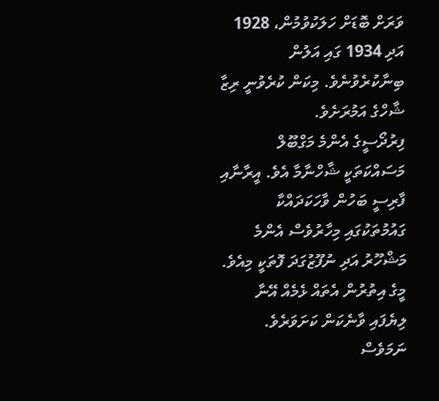ވަރަށް ބޮޑަށް ހަލަކުވުމުން، 1928 އަދި 1934 ގައި އަލުން ބިނާކުރެވުނެވެ. މިކަން ކުރެވުނީ ރިޒާ ޝާހްގެ އަމުރަށެވެ.
ފިރުދޯސީގެ އެންމެ މަގްބޫލް މަސައްކަތަކީ ޝާހްނާމާ އެވެ. އީރާނާއި ފާރިސީ ބަހުން ވާހަކަދައްކާ ގައުމުތަކުގައި މިހާރުވެސް އެންމެ މަޝްހޫރު އަދި ނުފޫޒުގަދަ ފޮތަކީ މިއެވެ. މީގެ އިތުރުން އެތައް ޅެމެއް އޭނާ ލިޔެފައި ވާނެކަން ކަށަވަރެވެ. ނަމަވެސް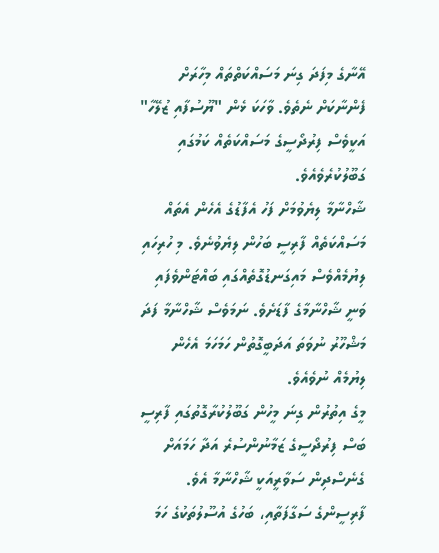އޭނާގެ މިފަދަ ގިނަ މަސައްކަތްތައް މިހާރަށް ފެންނާކަށް ނެތެވެ. ވާހަކަ ޅެން "ޔޫސުފާއި ޒުލޭހާ" އަކީވެސް ފިރުދޯސީގެ މަސައްކަތެއް ކަމުގައި ގަބޫލުކުރެވެއެވެ.
ޝާހްނާމާ ލިޔެވުމަށް ފަހު އެފާޑުގެ އެހެން އެތައް މަސައްކަތެއް ފާރިސީ ބަހުން ލިޔެވުނެވެ. މި ހުރިހައި ލިޔުމެއްވެސް މައިގަނޑުގޮތެއްގައި ބައްޓަންވެފައި ވަނީ ޝާހްނާމާގެ ފާޑަށެވެ. ނަމަވެސް ޝާހްނާމާ ފަދަ މަޝްހޫރު ނުވަތަ އަދަބީގޮތުން ހަމަހަމަ އެހެން ލިޔުމެއް ނުވެއެވެ.
މީގެ އިތުރުން ގިނަ މީހުން ގަބޫލުކުރާގޮތުގައި ފާރިސީ ބަސް ފިރުދޯސީގެ ޒަމާނުންސުރެ އަދާ ހަމައަށް ގެނެސްދިން ސަވާރީއަކީ ޝާހްނާމާ އެވެ. ފާރިސީންގެ ސަގާފަތާއި، ބަހުގެ އުސޫލުތަކުގެ ހަމަ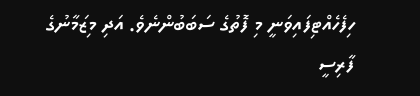ހިފެހެއްޓިފައިވަނީ މި ފޮތުގެ ސަބަބުންނެވެ. އަދި މިޒަމާނުގެ ފާރިސީ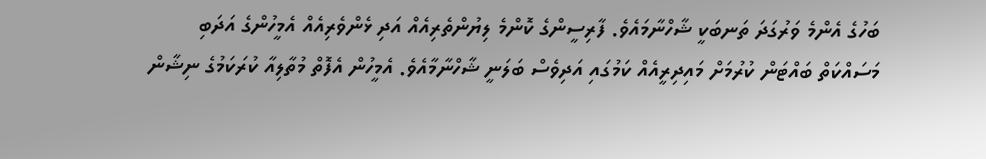ބަހުގެ އެންމެ ވަރުގަދަ ތަނބަކީ ޝާހްނާމައެވެ. ފާރިސީންގެ ކޮންމެ ލިޔުންތެރިއެއް އަދި ޅެންވެރިއެއް އެމީހުންގެ އަދަބި މަސައްކަތް ބައްޓަން ކުރުމަށް މައިދިރީއެއް ކަމުގައި އަދިވެސް ބަލަނީ ޝާހްނާމާއެވެ. އެމީހުން އެފޮތް މުތާލިއާ ކުރަކަމުގެ ނިޝާން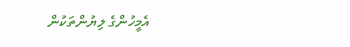އެމީހުންގެ ލިޔުންތަކުން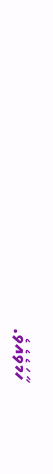ހާމަވެއެވެ.